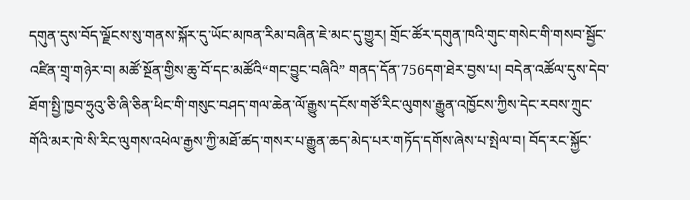དགུན་དུས་བོད་ལྗོངས་སུ་གནས་སྐོར་དུ་ཡོང་མཁན་རིམ་བཞིན་ཇེ་མང་དུ་གྱུར། གྲོང་ཚོར་དགུན་ཁའི་གུང་གསེང་གི་གསབ་སྦྱོང་འཛིན་གྲྭ་གཉེར་བ། མཚོ་སྔོན་གྱིས་ཆུ་བོ་དང་མཚོའི“གང་བྱུང་བཞིའི” གནད་དོན་756དག་ཐེར་བྱས་པ། བདེན་འཚོལ་དུས་དེབ་ཐོག་སྤྱི་ཁྱབ་ཧྲུའུ་ཅི་ཞི་ཅིན་ཕིང་གི་གསུང་བཤད་གལ་ཆེན་ལོ་རྒྱུས་དངོས་གཙོ་རིང་ལུགས་རྒྱུན་འཁྱོངས་ཀྱིས་དེང་རབས་ཀྲུང་གོའི་མར་ཁེ་སི་རིང་ལུགས་འཕེལ་རྒྱས་ཀྱི་མཐོ་ཚད་གསར་པ་རྒྱུན་ཆད་མེད་པར་གཏོད་དགོས་ཞེས་པ་སྤེལ་བ། བོད་རང་སྐྱོང་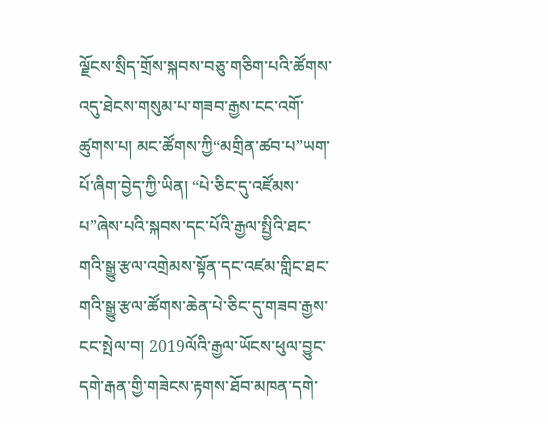ལྗོངས་སྲིད་གྲོས་སྐབས་བཅུ་གཅིག་པའི་ཚོགས་འདུ་ཐེངས་གསུམ་པ་གཟབ་རྒྱས་ངང་འགོ་ཚུགས་པ། མང་ཚོགས་ཀྱི“མགྲིན་ཚབ་པ”ཡག་པོ་ཞིག་བྱེད་ཀྱི་ཡིན། “པེ་ཅིང་དུ་འཛོམས་པ”ཞེས་པའི་སྐབས་དང་པོའི་རྒྱལ་སྤྱིའི་ཐང་གའི་སྒྱུ་རྩལ་འགྲེམས་སྟོན་དང་འཛམ་གླིང་ཐང་གའི་སྒྱུ་རྩལ་ཚོགས་ཆེན་པེ་ཅིང་དུ་གཟབ་རྒྱས་ངང་སྤེལ་བ། 2019ལོའི་རྒྱལ་ཡོངས་ཕུལ་བྱུང་དགེ་རྒན་གྱི་གཟེངས་རྟགས་ཐོབ་མཁན་དགེ་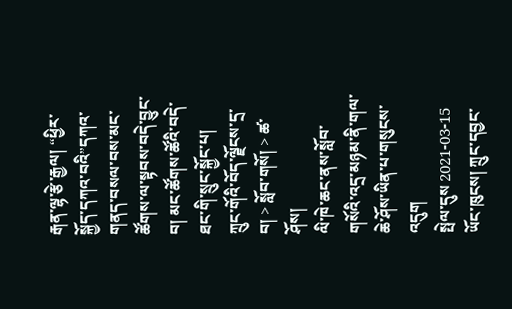རྒན་ལྷ་རྩེ་རྒྱལ། “ཕྱིར་སྐྱོད་དཀའ་བའི”དཀའ་གནད་བསལ་བས་མང་ཚོགས་ལ་སྟབས་བདེ་བྱུང་བ། མང་ཚོགས་ཚོའི་བདེ་ཐང་གི་སྲུང་སྐྱོང་པ།
ཀྲུང་གོའི་བོད་ལྗོངས་དྲ་བ། > སློབ་གསོ། > ཚ་ཤོས།
ལི་ཁེ་ཆང་ནས་སློབ་གསོའི་འདྲ་མཉམ་ནི་གལ་ཆེ་ཤོས་ཡིན་པ་གསུངས་འདུག
སྤེལ་དུས 2021-03-15 ཡོང་ཁུངས། ཀྲུང་དབྱང་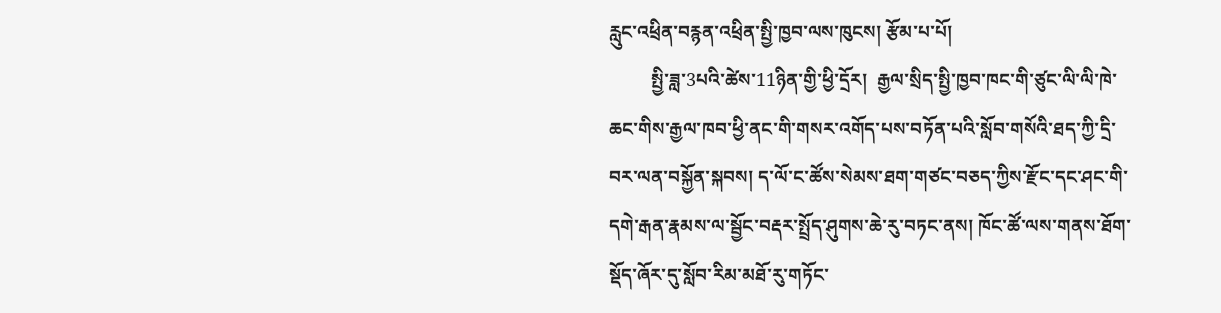རླུང་འཕྲིན་བརྙན་འཕྲིན་སྤྱི་ཁྱབ་ལས་ཁུངས། རྩོམ་པ་པོ།
         སྤྱི་ཟླ་3པའི་ཚེས་11ཉིན་གྱི་ཕྱི་དྲོར།  རྒྱལ་སྲིད་སྤྱི་ཁྱབ་ཁང་གི་ཙུང་ལི་ལི་ཁེ་ཆང་གིས་རྒྱལ་ཁབ་ཕྱི་ནང་གི་གསར་འགོད་པས་བཏོན་པའི་སློབ་གསོའི་ཐད་ཀྱི་དྲི་བར་ལན་བསྐྱོན་སྐབས། ད་ལོ་ང་ཚོས་སེམས་ཐག་གཙང་བཅད་ཀྱིས་རྫོང་དང་ཤང་གི་དགེ་རྒན་རྣམས་ལ་སྦྱོང་བརྡར་སྤྲོད་ཤུགས་ཆེ་རུ་བཏང་ནས། ཁོང་ཚོ་ལས་གནས་ཐོག་སྡོད་ཞོར་དུ་སློབ་རིམ་མཐོ་རུ་གཏོང་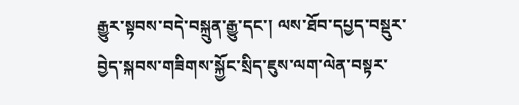རྒྱུར་སྟབས་བདེ་བསྐྲུན་རྒྱུ་དང་། ལས་ཐོབ་དཔྱད་བསྡུར་བྱེད་སྐབས་གཟིགས་སྐྱོང་སྲིད་ཇུས་ལག་ལེན་བསྟར་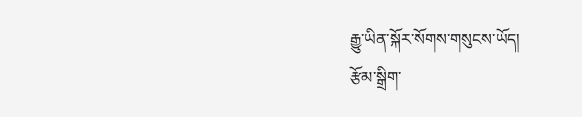རྒྱུ་ཡིན་སྐོར་སོགས་གསུངས་ཡོད།
རྩོམ་སྒྲིག་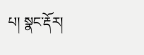པ། སྣང་རྡོར།